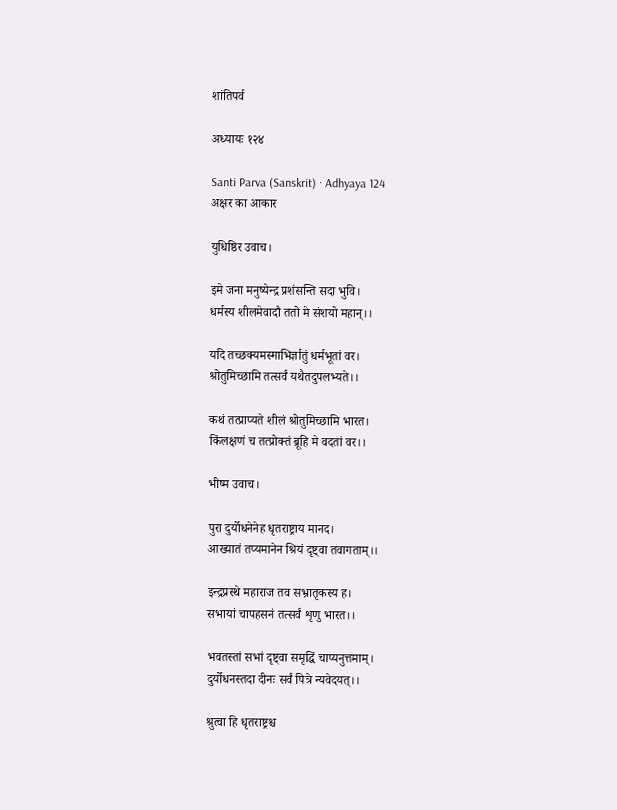शांतिपर्व

अध्यायः १२४

Santi Parva (Sanskrit) · Adhyaya 124
अक्षर का आकार

युधिष्ठिर उवाच।

इमे जना मनुष्येन्द्र प्रशंसन्ति सदा भुवि।
धर्मस्य शीलमेवादौ ततो मे संशयो महान्।।

यदि तच्छक्यमस्माभिर्ज्ञातुं धर्मभूतां वर।
श्रोतुमिच्छामि तत्सर्वं यथैतदुपलभ्यते।।

कथं तत्प्राप्यते शीलं श्रोतुमिच्छामि भारत।
किंलक्षणं च तत्प्रोक्तं ब्रूहि मे वदतां वर।।

भीष्म उवाच।

पुरा दुर्योधनेनेह धृतराष्ट्राय मानद।
आख्यातं तप्यमानेन श्रियं दृष्ट्वा तवागताम्।।

इन्द्रप्रस्थे महाराज तव सभ्रातृकस्य ह।
सभायां चापहसनं तत्सर्वं शृणु भारत।।

भवतस्तां सभां दृष्ट्वा समृद्धिं चाप्यनुत्तमाम्।
दुर्योधनस्तदा दीनः सर्वं पित्रे न्यवेदयत्।।

श्रुत्वा हि धृतराष्ट्रश्च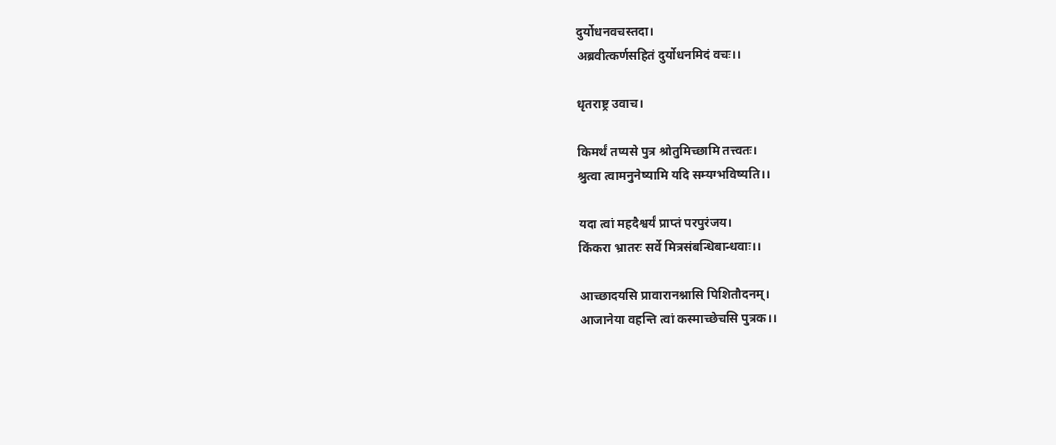दुर्योधनवचस्तदा।
अब्रवीत्कर्णसहितं दुर्योधनमिदं वचः।।

धृतराष्ट्र उवाच।

किमर्थं तप्यसे पुत्र श्रोतुमिच्छामि तत्त्वतः।
श्रुत्वा त्वामनुनेष्यामि यदि सम्यग्भविष्यति।।

यदा त्वां महदैश्वर्यं प्राप्तं परपुरंजय।
किंकरा भ्रातरः सर्वे मित्रसंबन्धिबान्धवाः।।

आच्छादयसि प्रावारानश्नासि पिशितौदनम्।
आजानेया वहन्ति त्वां कस्माच्छेचसि पुत्रक।।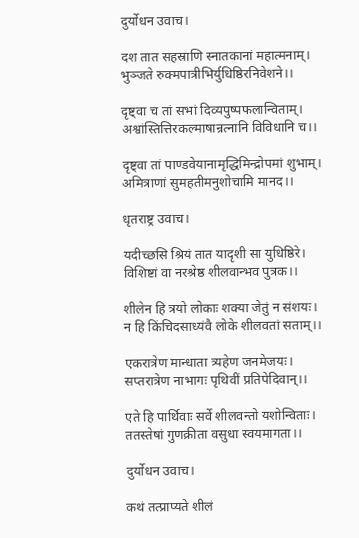दुर्योधन उवाच।

दश तात सहस्राणि स्नातकानां महात्मनाम्।
भुञ्जते रुक्मपात्रीभिर्युधिष्ठिरनिवेशने।।

दृष्ट्वा च तां सभां दिव्यपुष्पफलान्विताम्।
अश्वांस्तित्तिरकल्माषान्रत्नानि विविधानि च।।

दृष्ट्वा तां पाण्डवेयानामृद्धिमिन्द्रोपमां शुभाम्।
अमित्राणां सुमहतीमनुशोचामि मानद।।

धृतराष्ट्र उवाच।

यदीच्छसि श्रियं तात यादृशी सा युधिष्ठिरे।
विशिष्टां वा नरश्रेष्ठ शीलवान्भव पुत्रक।।

शीलेन हि त्रयो लोकाः शक्या जेतुं न संशयः।
न हि किंचिदसाध्यंवै लोके शीलवतां सताम्।।

एकरात्रेण मान्धाता त्र्यहेण जनमेजयः।
सप्तरात्रेण नाभागः पृथिवीं प्रतिपेदिवान्।।

एते हि पार्थिवाः सर्वे शीलवन्तो यशोन्विताः।
ततस्तेषां गुणक्रीता वसुधा स्वयमागता।।

दुर्योधन उवाच।

कथं तत्प्राप्यते शीलं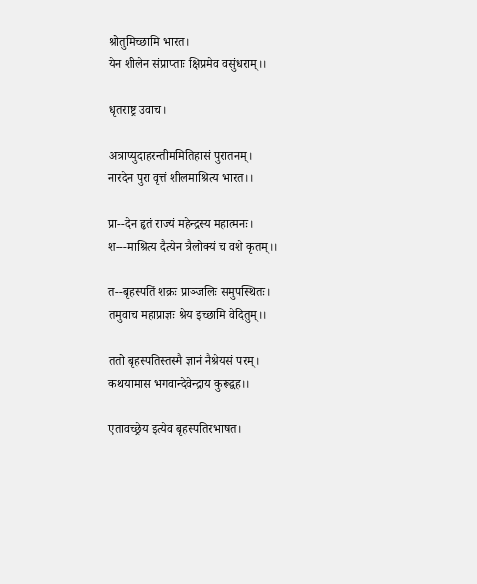श्रोतुमिच्छामि भारत।
येन शीलेन संप्राप्ताः क्षिप्रमेव वसुंधराम्।।

धृतराष्ट्र उवाच।

अत्राप्युदाहरन्तीममितिहासं पुरातनम्।
नारदेन पुरा वृत्तं शीलमाश्रित्य भारत।।

प्रा--देन हृतं राज्यं महेन्द्रस्य महात्मनः।
श---माश्रित्य दैत्येन त्रैलोक्यं च वशे कृतम्।।

त--बृहस्पतिं शक्रः प्राञ्जलिः समुपस्थितः।
तमुवाच महाप्राज्ञः श्रेय इच्छामि वेदितुम्।।

ततो बृहस्पतिस्तस्मै ज्ञानं नैश्रेयसं परम्।
कथयामास भगवान्देवेन्द्राय कुरूद्वह।।

एतावच्छ्रेय इत्येव बृहस्पतिरभाषत।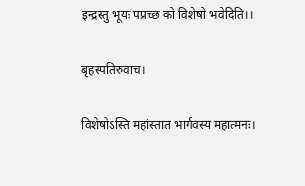इन्द्रस्तु भूयः पप्रच्छ को विशेषो भवेदिति।।

बृहस्पतिरुवाच।

विशेषोऽस्ति महांस्तात भार्गवस्य महात्मनः।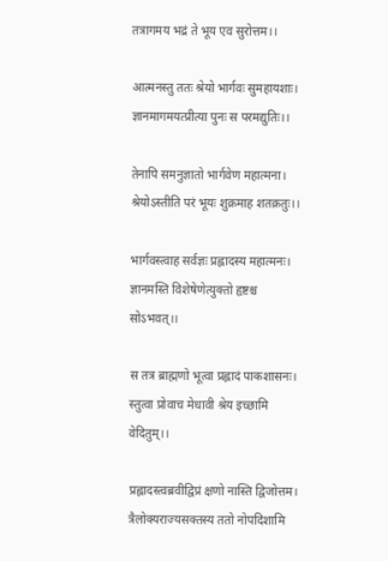तत्रागमय भद्रं ते भूय एव सुरोत्तम।।

आत्मनस्तु ततः श्रेयो भार्गवः सुमहायशाः।
ज्ञानमागमयत्प्रीत्या पुनः स परमद्युतिः।।

तेनापि समनुज्ञातो भार्गवेण महात्मना।
श्रेयोऽस्तीति परं भूयः शुक्रमाह शतक्रतुः।।

भार्गवस्त्वाह सर्वज्ञः प्रह्लादस्य महात्मनः।
ज्ञानमस्ति विशेषेणेत्युक्तो हृष्टश्च सोऽभवत्।।

स तत्र ब्राह्मणो भूत्वा प्रह्लादं पाकशासनः।
स्तुत्वा प्रोवाच मेधावी श्रेय इच्छामि वेदितुम्।।

प्रह्लादस्त्वब्रवीद्विप्रं क्षणो नास्ति द्विजोत्तम।
त्रैलोक्यराज्यसक्तस्य ततो नोपदिशामि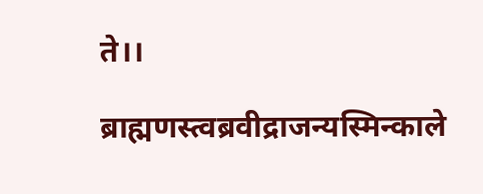ते।।

ब्राह्मणस्त्वब्रवीद्राजन्यस्मिन्काले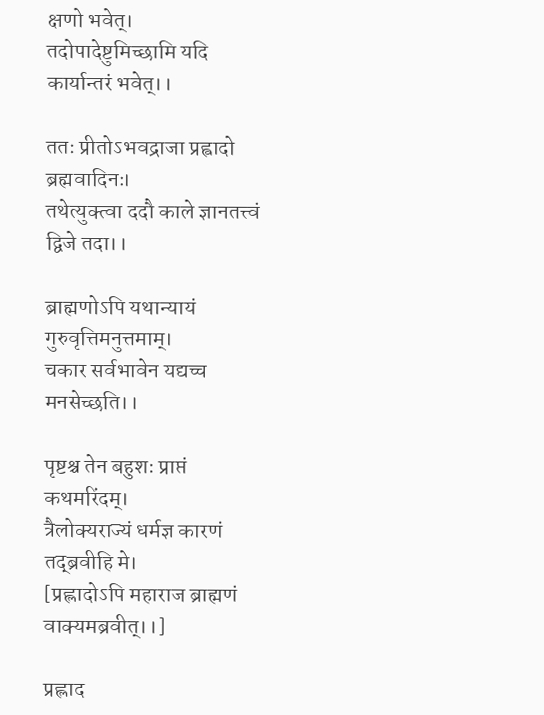क्षणो भवेत्।
तदोपादेष्टुमिच्छामि यदि कार्यान्तरं भवेत्।।

ततः प्रीतोऽभवद्राजा प्रह्वादो ब्रह्मवादिनः।
तथेत्युक्त्वा ददौ काले ज्ञानतत्त्वं द्विजे तदा।।

ब्राह्मणोऽपि यथान्यायं गुरुवृत्तिमनुत्तमाम्।
चकार सर्वभावेन यद्यच्च मनसेच्छति।।

पृष्टश्च तेन बहुशः प्राप्तं कथमरिंदम्।
त्रैलोक्यराज्यं धर्मज्ञ कारणं तद्ब्रवीहि मे।
[प्रह्लादोऽपि महाराज ब्राह्मणं वाक्यमब्रवीत्।।]

प्रह्लाद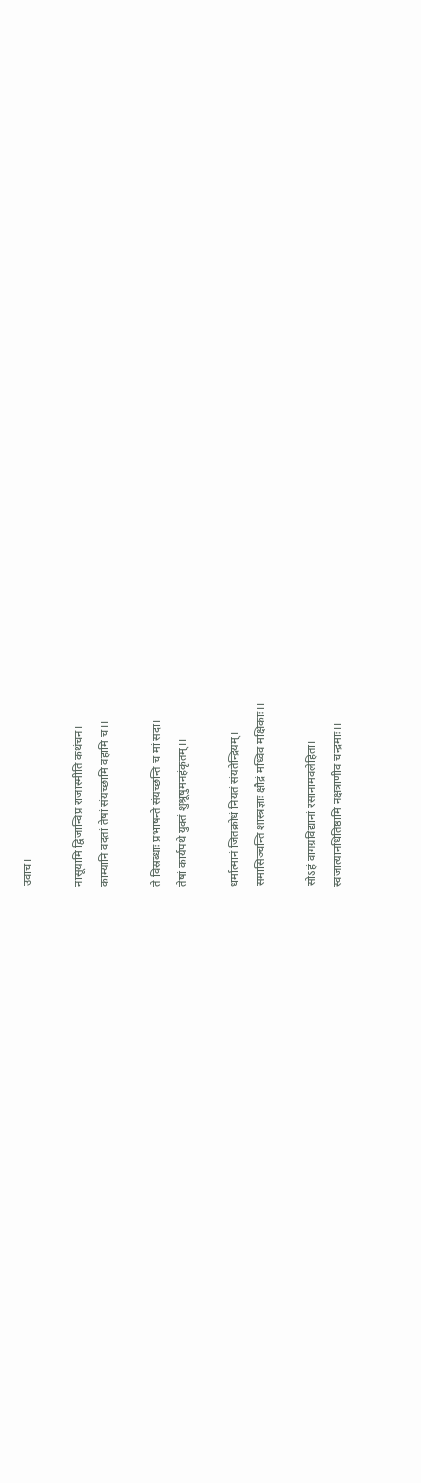उवाच।

नासूयामि द्विजान्विप्र राजास्मीति कथंचन।
काम्यानि वदतां तेषां संयच्छामि वहामि च।।

ते विस्रब्धाः प्रभाषन्ते संयच्छन्ति च मां सदा।
तेषां कार्यपथे युक्तं शुश्रूषुमनहंकृतम्।।

धर्मात्मानं जितक्रोधं नियतं संयतेन्द्रियम्।
समासिञ्चन्ति शास्त्रज्ञाः क्षौद्रं मध्विव मक्षिकाः।।

सोऽहं वागग्रविद्यानां रसानामवलेहिता।
स्वजात्यानधितिष्ठामि नक्षत्राणीव चन्द्रमाः।।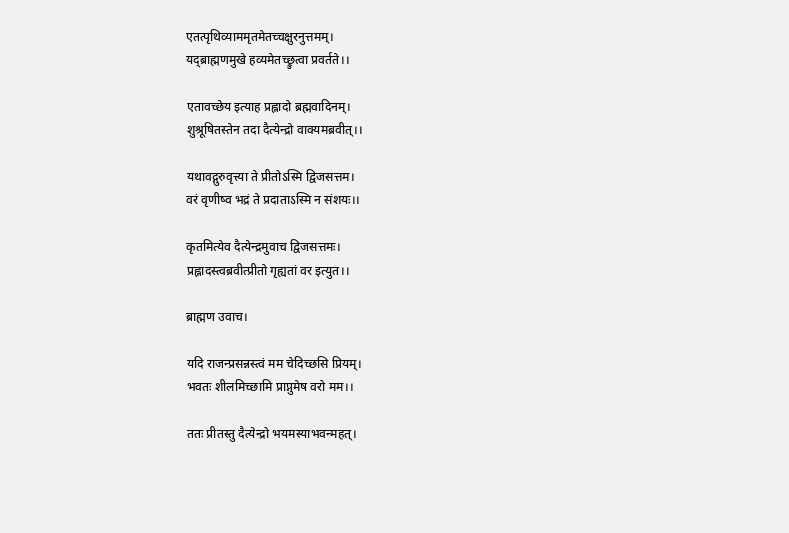एतत्पृथिव्याममृतमेतच्चक्षुरनुत्तमम्।
यद्ब्राह्मणमुखे हव्यमेतच्छ्रुत्वा प्रवर्तते।।

एतावच्छेय इत्याह प्रह्लादो ब्रह्मवादिनम्।
शुश्रूषितस्तेन तदा दैत्येन्द्रो वाक्यमब्रवीत्।।

यथावद्गुरुवृत्त्या ते प्रीतोऽस्मि द्विजसत्तम।
वरं वृणीष्व भद्रं ते प्रदाताऽस्मि न संशयः।।

कृतमित्येव दैत्येन्द्रमुवाच द्विजसत्तमः।
प्रह्लादस्त्वब्रवीत्प्रीतो गृह्यतां वर इत्युत।।

ब्राह्मण उवाच।

यदि राजन्प्रसन्नस्त्वं मम चेदिच्छसि प्रियम्।
भवतः शीलमिच्छामि प्राप्नुमेष वरो मम।।

ततः प्रीतस्तु दैत्येन्द्रो भयमस्याभवन्महत्।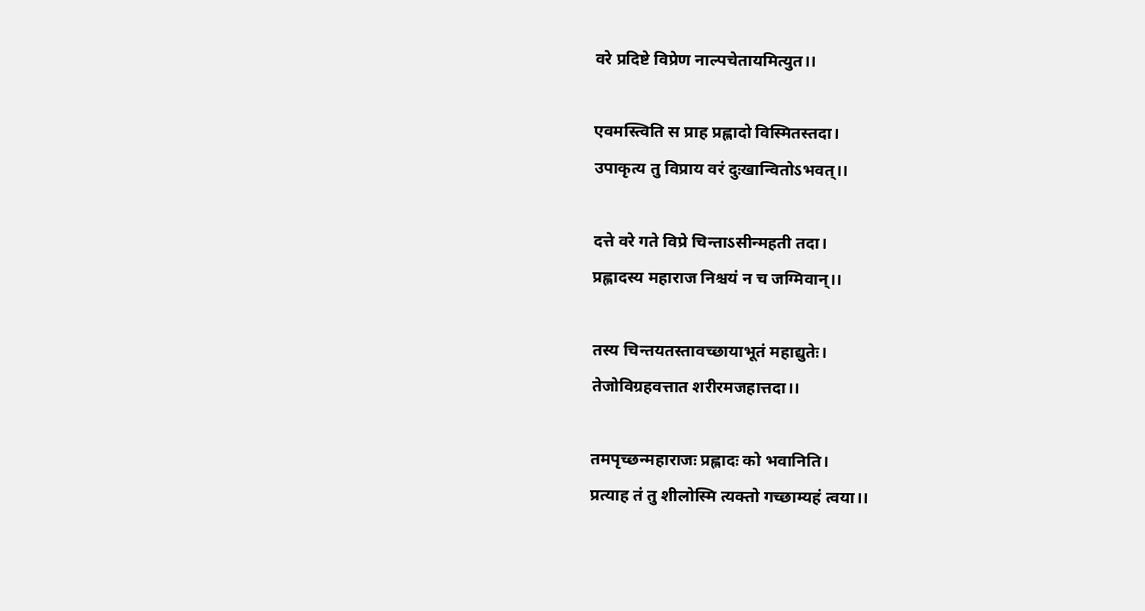वरे प्रदिष्टे विप्रेण नाल्पचेतायमित्युत।।

एवमस्त्विति स प्राह प्रह्लादो विस्मितस्तदा।
उपाकृत्य तु विप्राय वरं दुःखान्वितोऽभवत्।।

दत्ते वरे गते विप्रे चिन्ताऽसीन्महती तदा।
प्रह्लादस्य महाराज निश्चयं न च जग्मिवान्।।

तस्य चिन्तयतस्तावच्छायाभूतं महाद्युतेः।
तेजोविग्रहवत्तात शरीरमजहात्तदा।।

तमपृच्छन्महाराजः प्रह्लादः को भवानिति।
प्रत्याह तं तु शीलोस्मि त्यक्तो गच्छाम्यहं त्वया।।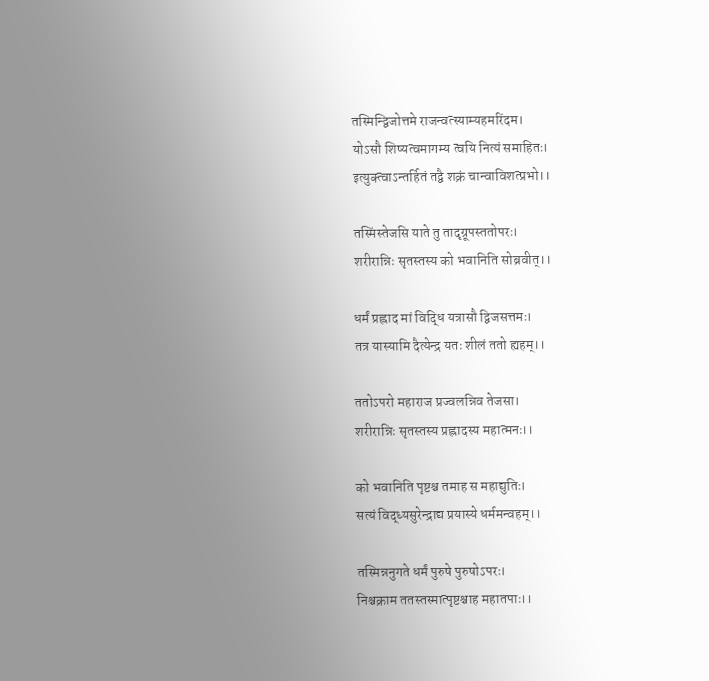तस्मिन्द्विजोत्तमे राजन्वत्स्याम्यहमरिंदम।
योऽसौ शिष्यत्वमागम्य त्वयि नित्यं समाहितः।
इत्युक्त्वाऽन्तर्हितं तद्वै शक्रं चान्वाविशत्प्रभो।।

तस्मिंस्तेजसि याते तु तादृग्रूपस्ततोपरः।
शरीरान्निः सृतस्तस्य को भवानिति सोब्रवीत्।।

धर्मं प्रह्लाद मां विद्धि यत्रासौ द्विजसत्तमः।
तत्र यास्यामि दैत्येन्द्र यतः शीलं ततो ह्यहम्।।

ततोऽपरो महाराज प्रज्वलन्निव तेजसा।
शरीरान्निः सृतस्तस्य प्रह्लादस्य महात्मनः।।

को भवानिति पृष्टश्च तमाह स महाद्युतिः।
सत्यं विद्ध्यसुरेन्द्राद्य प्रयास्ये धर्ममन्वहम्।।

तस्मिन्ननुगते धर्मं पुरुषे पुरुषोऽपरः।
निश्चक्राम ततस्तस्मात्पृष्टश्चाह महातपाः।।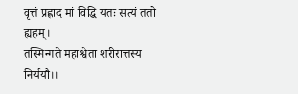वृत्तं प्रह्लाद मां विद्धि यतः सत्यं ततो ह्यहम्।
तस्मिन्गते महाश्वेता शरीरात्तस्य निर्ययौ।।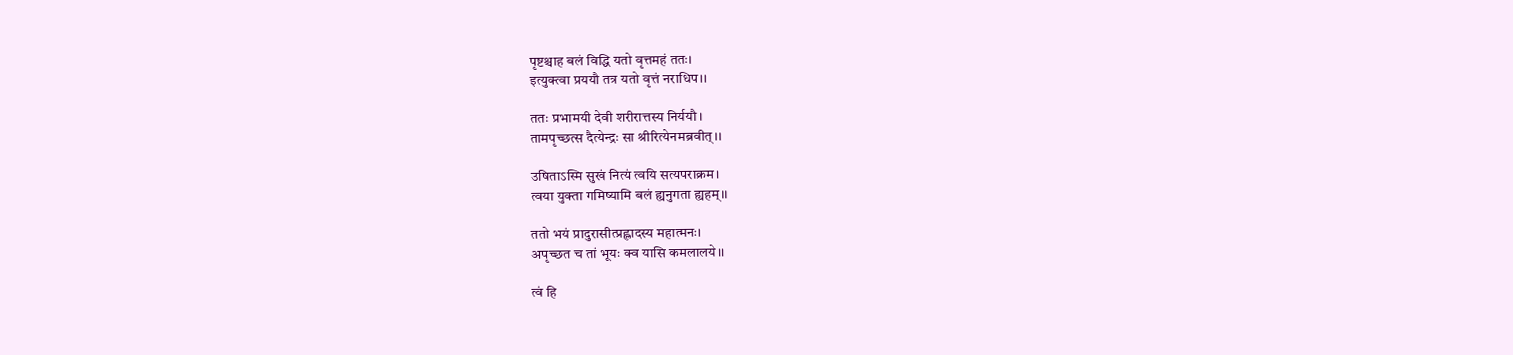पृष्टश्चाह बलं विद्धि यतो वृत्तमहं ततः।
इत्युक्त्वा प्रययौ तत्र यतो वृत्तं नराधिप।।

ततः प्रभामयी देवी शरीरात्तस्य निर्ययौ।
तामपृच्छत्स दैत्येन्द्रः सा श्रीरित्येनमब्रवीत्।।

उषिताऽस्मि सुखं नित्यं त्वयि सत्यपराक्रम।
त्वया युक्ता गमिष्यामि बलं ह्यनुगता ह्यहम्।।

ततो भयं प्रादुरासीत्प्रह्लादस्य महात्मनः।
अपृच्छत च तां भूयः क्व यासि कमलालये।।

त्वं हि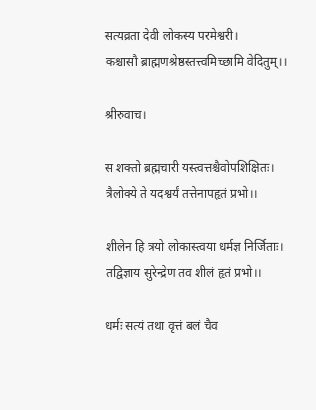सत्यव्रता देवी लोकस्य परमेश्वरी।
कश्चासौ ब्राह्मणश्रेष्ठस्तत्त्वमिच्छामि वेदितुम्।।

श्रीरुवाच।

स शक्तो ब्रह्मचारी यस्त्वत्तश्चैवोपशिक्षितः।
त्रैलोक्ये ते यदश्वर्यं तत्तेनापहृतं प्रभो।।

शीलेन हि त्रयो लोकास्त्वया धर्मज्ञ निर्जिताः।
तद्विज्ञाय सुरेन्द्रेण तव शीलं हृतं प्रभो।।

धर्मः सत्यं तथा वृत्तं बलं चैव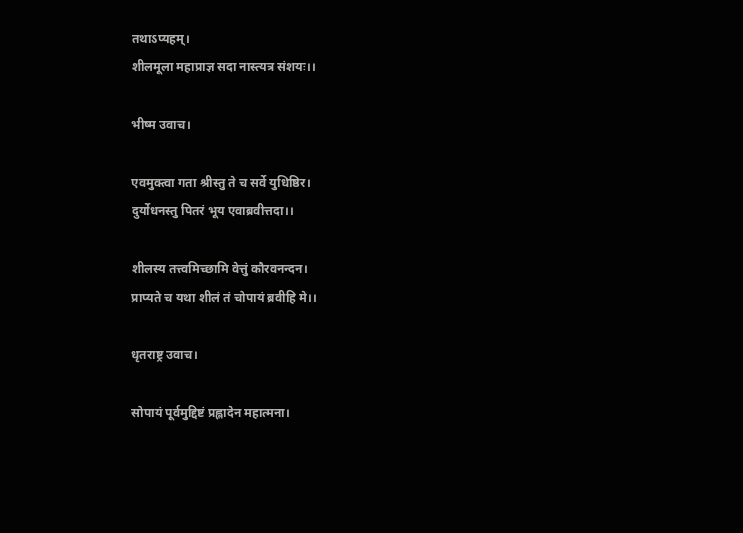तथाऽप्यहम्।
शीलमूला महाप्राज्ञ सदा नास्त्यत्र संशयः।।

भीष्म उवाच।

एवमुक्त्वा गता श्रीस्तु ते च सर्वे युधिष्ठिर।
दुर्योधनस्तु पितरं भूय एवाब्रवीत्तदा।।

शीलस्य तत्त्वमिच्छामि वेत्तुं कौरवनन्दन।
प्राप्यते च यथा शीलं तं चोपायं ब्रवीहि मे।।

धृतराष्ट्र उवाच।

सोपायं पूर्वमुद्दिष्टं प्रह्लादेन महात्मना।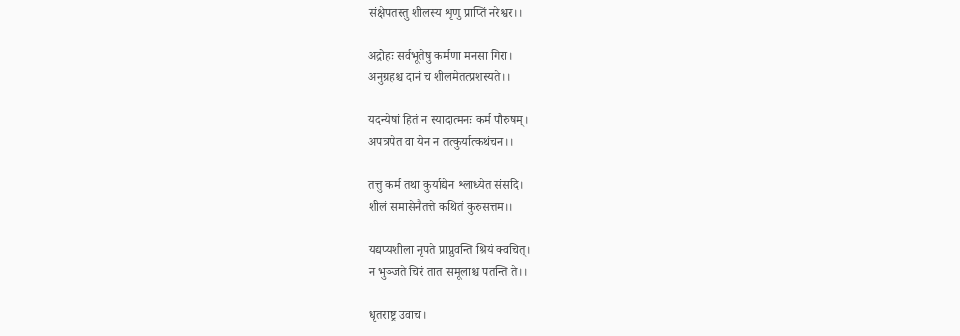संक्षेपतस्तु शीलस्य शृणु प्राप्तिं नरेश्वर।।

अद्रोहः सर्वभूतेषु कर्मणा मनसा गिरा।
अनुग्रहश्च दानं च शीलमेतत्प्रशस्यते।।

यदन्येषां हितं न स्यादात्मनः कर्म पौरुषम्।
अपत्रपेत वा येन न तत्कुर्यात्कथंचन।।

तत्तु कर्म तथा कुर्याद्येन श्लाध्येत संसदि।
शीलं समासेनैतत्ते कथितं कुरुसत्तम।।

यद्यप्यशीला नृपते प्राप्नुवन्ति श्रियं क्वचित्।
न भुञ्जते चिरं तात समूलाश्च पतन्ति ते।।

धृतराष्ट्र उवाच।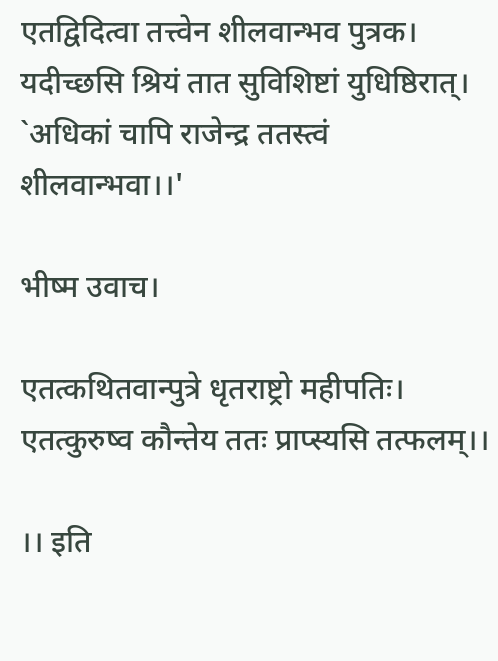एतद्विदित्वा तत्त्वेन शीलवान्भव पुत्रक।
यदीच्छसि श्रियं तात सुविशिष्टां युधिष्ठिरात्।
`अधिकां चापि राजेन्द्र ततस्त्वं शीलवान्भवा।।'

भीष्म उवाच।

एतत्कथितवान्पुत्रे धृतराष्ट्रो महीपतिः।
एतत्कुरुष्व कौन्तेय ततः प्राप्स्यसि तत्फलम्।।

।। इति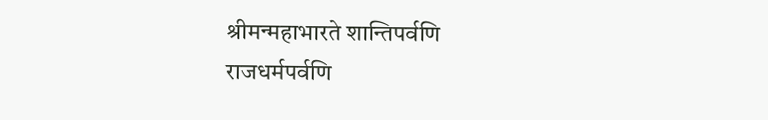श्रीमन्महाभारते शान्तिपर्वणि
राजधर्मपर्वणि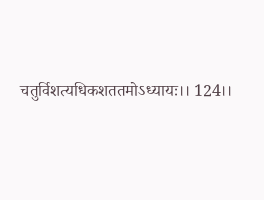चतुर्विशत्यधिकशततमोऽध्यायः।। 124।।